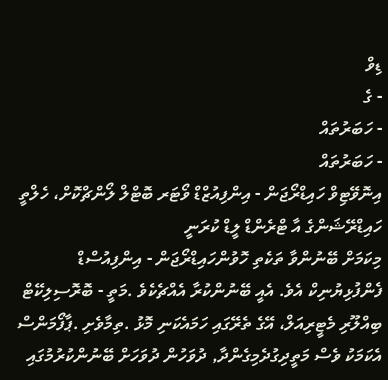ޑިވް
- ގެ
- ހަބަރުތައް
- ހަބަރުތައް
އިނޮވޭޓިވް ހައިޑްރޯޖަން - އިންފިއުޒްޑް ވޯޓަރ ބޮޓްލް ލޯންޗްކޮށް، ހެލްތީ ހައިޑްރޭޝަންގެ އާ ޓްރެންޑް ލީޑް ކުރަނީ
މިކަމަށް ބޭނުންވާ ތަކެތި ހޮވުންހައިޑްރޯޖަން - އިންފިއުސްޑް ފެންފުޅިޔުނިކް އެވެ. އެއީ ބޭނުންކުރާ އެއްޗެކެވެ .މަތީ - ބޮރޮސިލިކޭޓް ބިއްލޫރި މެޓީރިއަލް، އޭގެ ތެރޭގައި ހަމައެކަނި މޮޅު .ތިމާވެށި .ޕާފޯމަންސް އެކަމަކު ވެސް މަތީދިގުދެމިގެންދާ, ދުވަހުން ދުވަހަށް ބޭނުންކުރުމުގައި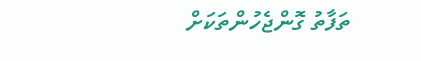ތަފާތު ގޮންޖެހުންތަކަށް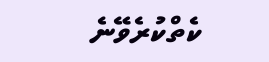ކެތްކުރެވޭނެ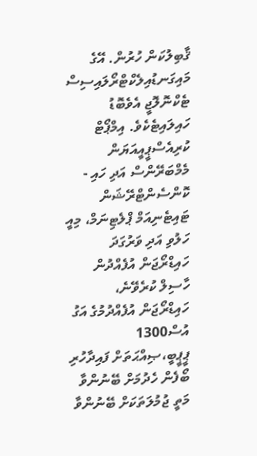ޤާބިލުކަން ހުރުން. އޭގެ މައިގަނޑުއިލެކްޓްރޯލައިސިސް ޓެކްނޮލޮޖީ އެވެބޮޑު ހައިލައިޓެކެވެ. އިމްޕޯޓް ކުރިއެސްޕީއީއަޔަން މެމްބަރޭންސް އަދި ހައި - ކޮންސެންޓްރޭޝަން ޓައިޓެނިއަމް ޕްލެޓިނަމް، މިއީ ހަލުވި އަދި ވަރުގަދަ ހައިޑްރޯޖަން އުފެއްދުން ހާސިލް ކުރެވޭނެ، ހައިޑްރޯޖަން އުފެއްދުމުގެ އަގު އުސް1300 ޕީޕީބީ،ޞިއްޙަތަށް ފައިދާހުރި ބޯފެން ހެދުމަށް ބޭނުންވާ މަތީ ޖުމުލަތަކަށް ބޭނުންވާ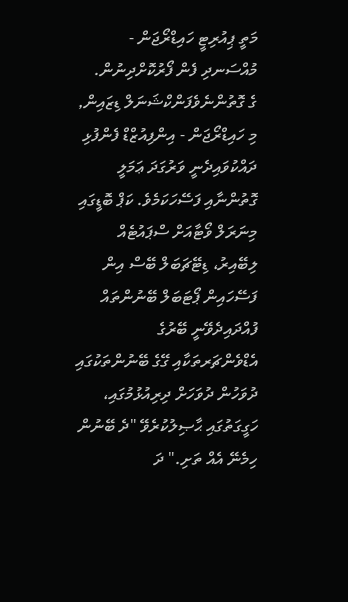މަތީ ޕިއުރިޓީ ހައިޑްރޯޖަން - މުއްސަނދި ފެން ފޯރުކޮށްދިނުން.
ގެ ގޮތުންނެވެފަންކްޝަނަލް ޑިޒައިން, މި ހައިޑްރޯޖަން - އިންފިއުޒްޑް ފެންފުޅި ދައްކުވައިދެނީ ވަރުގަދަ ޢަމަލީ ގޮތުންނާއި ފަސޭހަކަމެވެ. ކަޕް ބޮޑީގައި މިނަރަލް ވޯޓާއަށް ސްޕައުޓެއް ލިބޭއިރު، ޑިޓޭޗަބަލް ބޭސް އިން ފަސޭހައިން ޕޯޓަބަލް ބޭނުންތައް ފުއްދައިދެވޭނީ ބޭރުގެ އެޑްވެންޗަރތަކާއި ގޭގެ ބޭނުންތަކުގައި ދުވަހުން ދުވަހަށް ދިރިއުޅުމުގައި، ހަގީގަތުގައި ޙާޞިލުކުރެވޭ "ދެ ބޭނުން ހިމެނޭ އެއް ތަށި." ދަ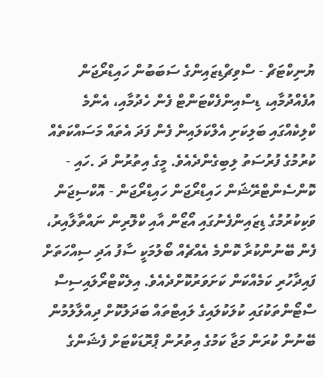ޔުނިކްޓަޗް - ސްވިޗްޑިޒައިންގެ ސަބަބުން ހައިޑްރޯޖަން އުފެއްދުމާއި، ޑިސްއިންފެކްޓަންޓް ފެން ހެދުމާއި، އެންމެ ކްލިކެއްގައި ބަލިކަށި އެލްކަލައިން ފެން ފަދަ އެތައް މަސައްކަތެއް ކުރުމުގެ ފުރުސަތު ލިބިގެންދެއެވެ. މީގެ އިތުރުން ދަ .ހައި - ކޮންސެންޓްރޭޝަން ހައިޑްރޯޖަން ހައިޑްރޯޖަން - އޮކްސިޖަން ވަކިކުރުމުގެ ޑިޒައިންފެނުގައި އޯޒޯން އާއި ކްލޮރިން ނައްތާލާއިރު، ފެން ބޭނުންކުރާ ކޮންމެ އެއްޗެއް ބޯލުމަކީ ސާފު އަދި ސިއްހަތަށް ފައިދާހުރި ކަމެއްކަން ކަށަވަރުކޮށްދެއެވެ. އިލެކްޓްރޯލައިސިސް ސްޓޯންތަކުގައި ކުލަކުލައިގެ ލައިޓްތައް ބަދަލުކޮށް ދިއްލާލުމުން ބޭނުން ކުރަން މަޖާ ކަމުގެ އިތުރުން ޕްރޮޑަކްޓަށް ފެޝަންގެ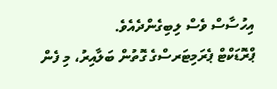އިހުސާސް ވެސް ލިބިގެންދެއެވެ.
ޕްރޮޑަކްޓް ޕެރަމިޓަރސްގެ ގޮތުން ބަލާއިރު، މި ފެން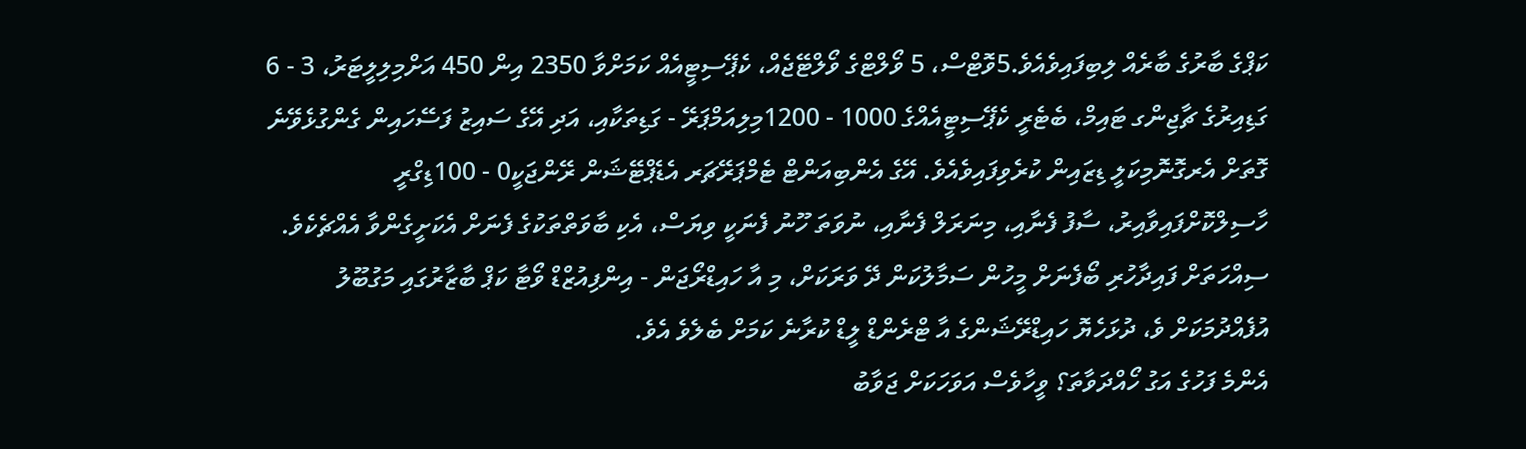ކަޕްގެ ބާރުގެ ބާރެއް ލިބިފައިވެއެވެ.5ވޮޓްސް، 5 ވޯލްޓްގެ ވޯލްޓޭޖެއް، ކެޕޭސިޓީއެއް ކަމަށްވާ 2350 އިން 450 އަށްމިލިލީޓަރު، 3 - 6 ގަޑިއިރުގެ ޗާޖިންގ ޓައިމް، ބެޓެރީ ކެޕޭސިޓީއެއްގެ 1000 - 1200މިލިއަމްޕަރޭ - ގަޑިތަކާއި، އަދި އޭގެ ސައިޒު ފަސޭހައިން ގެންގުޅެވޭނެ ގޮތަށް އެރގޮނޮމިކަލީ ޑިޒައިން ކުރެވިފައިވެއެވެ. އޭގެ އެންބިއަންޓް ޓެމްޕަރޭޗަރ އެޑެޕްޓޭޝަން ރޭންޖަކީ0 - 100ޑިގްރީ ހާސިލްކޮށްފައިވާއިރު، ސާފު ފެނާއި، މިނަރަލް ފެނާއި، ނުވަތަ ހޫނު ފެނަކީ ވިޔަސް، އެކި ބާވަތްތަކުގެ ފެނަށް އެކަށީގެންވާ އެއްޗެކެވެ.
ސިއްހަތަށް ފައިދާހުރި ބޯފެނަށް މީހުން ސަމާލުކަން ދޭ ވަރަކަށް، މި އާ ހައިޑްރޯޖަން - އިންފިއުޒްޑް ވޯޓާ ކަޕް ބާޒާރުގައި މަގުބޫލު އުފެއްދުމަކަށް ވެ، ދުޅަހެޔޮ ހައިޑްރޭޝަންގެ އާ ޓްރެންޑް ލީޑް ކުރާނެ ކަމަށް ބެލެވެ އެވެ.
އެންމެ ފަހުގެ އަގު ހޯއްދަވާތަ؟ ވީހާވެސް އަވަހަކަށް ޖަވާބު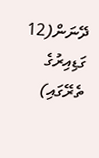ދޭނަން(12 ގަޑިއިރުގެ ތެރޭގައި)